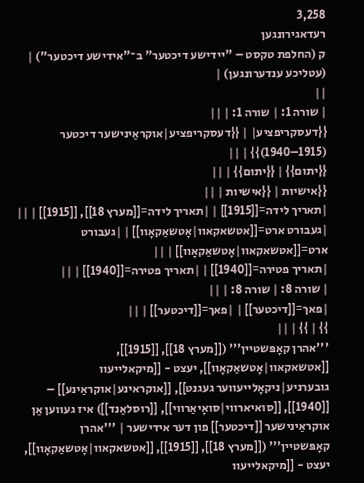3,258
רעדאגירונגען
ק (החלפת טקסט – "יידישע דיכטער" ב־"אידישע דיכטער") |
(עטליכע ענדערונגען) |
||
| שורה 1: | שורה 1: | ||
{{דעסקריפציע| | {{דעסקריפציע|אוקראַינישער דיכטער (1915–1940)}} | ||
{{יתום}} | {{יתום}} | ||
{{אישיות | {{אישיות | ||
|תאריך לידה=[[1915]] | |תאריך לידה=[[מערץ 18]], [[1915]] | ||
|געבורט ארט=[[אטשאקאוו|אָטשאַקאָוו]] | |געבורט ארט=[[אטשאקאוו|אָטשאַקאָוו]] | ||
|תאריך פטירה=[[1940]] | |תאריך פטירה=[[1940]] | ||
| שורה 8: | שורה 8: | ||
|פאך=[[דיכטער]] | |פאך=[[דיכטער]] | ||
}} | }} | ||
'''אהרן קאָפּשטיין''' ([[מערץ 18]], [[1915]], [[אטשאקאוו|אָטשאַקאָוו]], יעצט - [[מיקאלייעוו גובערניע|ניקאָלייעווער געגנט]], [[אוקראינע|אוקראַינע]] – [[1940]], [[סואיארווי|סואָיאַרווי]], [[רוסלאַנד]]) איז געווען אַן אוקראַינישער [[דיכטער]] פון דער אידישער | '''אהרן קאָפּשטיין''' ([[מערץ 18]], [[1915]], [[אטשאקאוו|אָטשאַקאָוו]], יעצט - [[מיקאלייעוו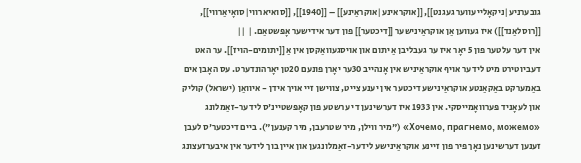גובערניע|ניקאָלייעווער געגנט]], [[אוקראינע|אוקראַינע]] – [[1940]], [[סואיארווי|סואָיאַרווי]], [[רוסלאַנד]]) איז געווען אַן אוקראַינישער [[דיכטער]] פון דער אידישער אָפּשטאַם. | ||
אין דער עלטער פון 5 יאָר איז ער געבליבן אַ יתום און אויסגעוואַקסן אין אַ [[יתומים-הויז]]. ער האט דעביוטירט מיט לידער אויף אוקראַיניש אין אָנהייב 30ער יאָרן פונעם 20טן יאָרהונדערט. עס האָבן אים באַמערקט באַקאַנטע אוקראַינישע דיכטער אין יענע צייט, צווישן זיי אויך אידן - איוואַן (ישראל) קוליק און לעאָניד פּערוואָמייסקי. אין 1933 איז דערשינען די ערשטע פון קאָפּשטיינ'ס לידער-זאַמלונג «Хочемо, прагнемо, можемо» ("מיר ווילן, מיר שטרעבן, מיר קענען"). ביים דיכטער'ס לעבן זענען דערשינען נאָך פיר פון זיינע אוקראַינישע לידער-זאַמלונגען און איין בוך לידער אין איבערזעצונג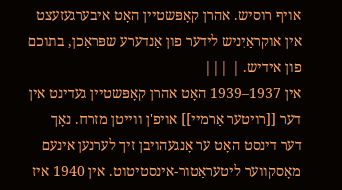אויף רוסיש. אהרן קאָפּשטיין האָט איבערגעזעצט אין אוקראַיִניש לידער פון אַנדערע שפּראַכן, בתוכם פון אידיש. | |||
אין 1937–1939 האָט אהרן קאָפּשטיין געדינט אין דער [[רויטער אַרמיי]] אויפ'ן ווייטן מזרח. נאָך דער דינסט האָט ער אָנגעהויבן זיך לערנען אינעם מאָסקווער ליטעראַטור-אינסטיטוט. אין 1940 איז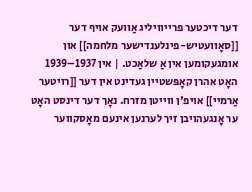דער דיכטער פרייוויליג אַוועק אויף דער [[סאָוועטיש-פינלענדישער מלחמה]] און אומגעקומען אין אַ שלאַכט. | אין 1937–1939 האָט אהרן קאָפּשטיין געדינט אין דער [[רויטער אַרמיי]] אויפ'ן ווייטן מזרח. נאָך דער דינסט האָט ער אָנגעהויבן זיך לערנען אינעם מאָסקווער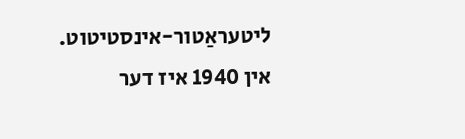ליטעראַטור-אינסטיטוט. אין 1940 איז דער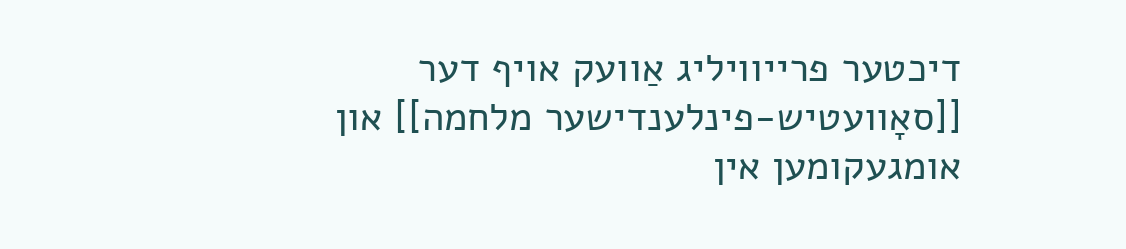דיכטער פרייוויליג אַוועק אויף דער [[סאָוועטיש-פינלענדישער מלחמה]] און אומגעקומען אין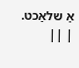אַ שלאַכט. | ||